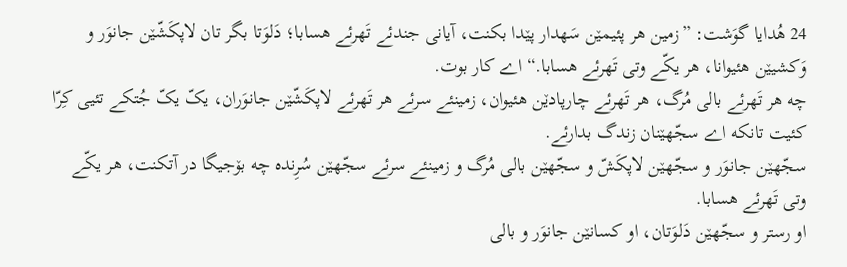24 هُدایا گوَشت: ”زمین هر پئیمێن سَهدار پێدا بکنت، آیانی جندئے تَهرئے هسابا؛ دَلوَتا بگر تان لاپکَشّێن جانوَر و وَکشیێن هئیوانا، هر یکّے وتی تَهرئے هسابا.“ اے کار بوت.
چه هر تَهرئے بالی مُرگ، هر تَهرئے چارپادێن هئیوان، زمینئے سرئے هر تَهرئے لاپکَشّێن جانوَران، یکّ یکّ جُتکے تئیی کِرّا کئیت تانکه اے سجّهێنان زندگ بدارئے.
سجّهێن جانوَر و سجّهێن لاپکَشّ و سجّهێن بالی مُرگ و زمینئے سرئے سجّهێن سُرِنده چه بۆجیگا در آتکنت، هر یکّے وتی تَهرئے هسابا.
او رستر و سجّهێن دَلوَتان، او کسانێن جانوَر و بالی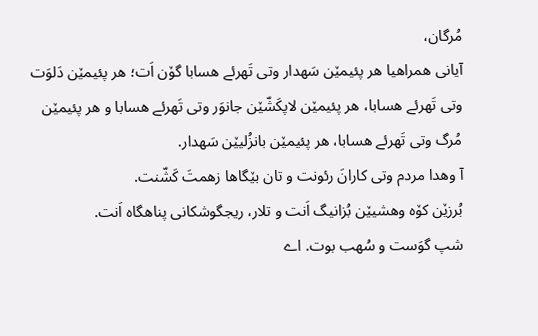مُرگان،
آیانی همراهیا هر پئیمێن سَهدار وتی تَهرئے هسابا گۆن اَت؛ هر پئیمێن دَلوَت وتی تَهرئے هسابا، هر پئیمێن لاپکَشّێن جانوَر وتی تَهرئے هسابا و هر پئیمێن مُرگ وتی تَهرئے هسابا، هر پئیمێن بانزُلیێن سَهدار.
آ وهدا مردم وتی کارانَ رئونت و تان بێگاها زهمتَ کَشّنت.
بُرزێن کۆه وهشیێن بُزانیگ اَنت و تلار، ریجگوشکانی پناهگاه اَنت.
شپ گوَست و سُهب بوت. اے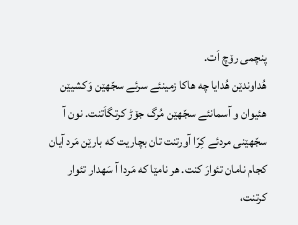پنچمی رۆچ اَت.
هُداوندێن هُدایا چه هاکا زمینئے سرئے سجّهێن وَکشیێن هئیوان و آسمانئے سجّهێن مُرگ جۆڑ کرتگاَتنت. نون آ سجّهێنی مردئے کِرّا آورتنت تان بچاریت که بارێن مَرد آیان کجام نامان تئوارَ کنت. هر نامێا که مَردا آ سَهدار تئوار کرتنت،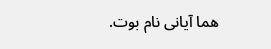هما آیانی نام بوت.